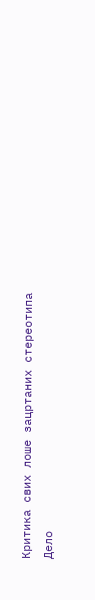Критика свих лоше зацртаних стереотипа
Дело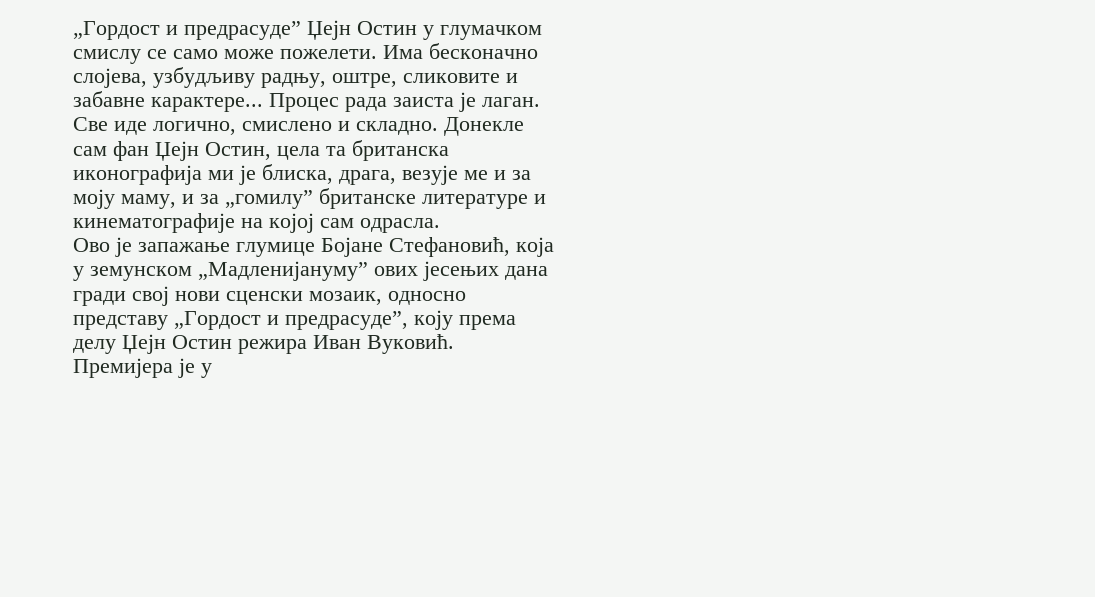„Гордост и предрасуде” Џејн Остин у глумачком смислу се само може пожелети. Има бесконачно слојева, узбудљиву радњу, оштре, сликовите и забавне карактере... Процес рада заиста је лаган. Све иде логично, смислено и складно. Донекле сам фан Џејн Остин, цела та британска иконографија ми је блиска, драга, везује ме и за моју маму, и за „гомилу” британске литературе и кинематографије на којој сам одрасла.
Ово је запажање глумице Бојане Стефановић, која у земунском „Мадленијануму” ових јесењих дана гради свој нови сценски мозаик, односно представу „Гордост и предрасуде”, коју према делу Џејн Остин режира Иван Вуковић. Премијера је у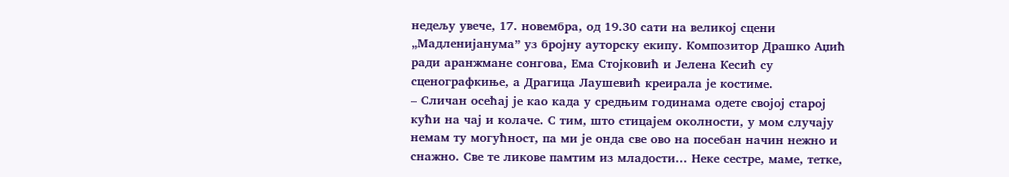недељу увече, 17. новембра, од 19.30 сати на великој сцени „Мадленијанума” уз бројну ауторску екипу. Композитор Драшко Аџић ради аранжмане сонгова, Ема Стојковић и Јелена Кесић су сценографкиње, а Драгица Лаушевић креирала је костиме.
– Сличан осећај је као када у средњим годинама одете својој старој кући на чај и колаче. С тим, што стицајем околности, у мом случају немам ту могућност, па ми је онда све ово на посебан начин нежно и снажно. Све те ликове памтим из младости... Неке сестре, маме, тетке,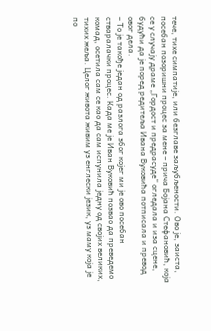тече, тихе симпатије, или безглаве заљубљености. Ово је, заиста, посебан позоришни процес за мене – прича Бојана Стефановић, која се у случају драме „Гордост и предрасуде” огледала и иза сцене, будући да је поред редитеља Ивана Вуковића потписала и превод овог дела.
– То је такође један од разлога због којег ми је ово посебан стваралачки процес. Када ме је Иван Вуковић позвао да преведемо комад, осетила сам се као да сам испунила једну од својих великих, тихих жеља. Целог живота живим уз енглески језик, уз маму која је по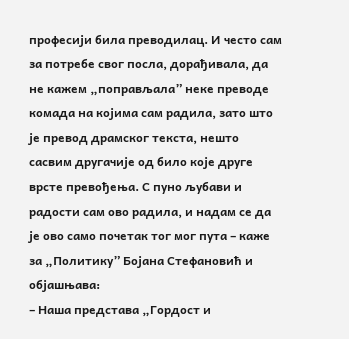професији била преводилац. И често сам за потребе свог посла, дорађивала, да не кажем „поправљала” неке преводе комада на којима сам радила, зато што је превод драмског текста, нешто сасвим другачије од било које друге врсте превођења. С пуно љубави и радости сам ово радила, и надам се да је ово само почетак тог мог пута – каже за „Политику” Бојана Стефановић и објашњава:
– Наша представа „Гордост и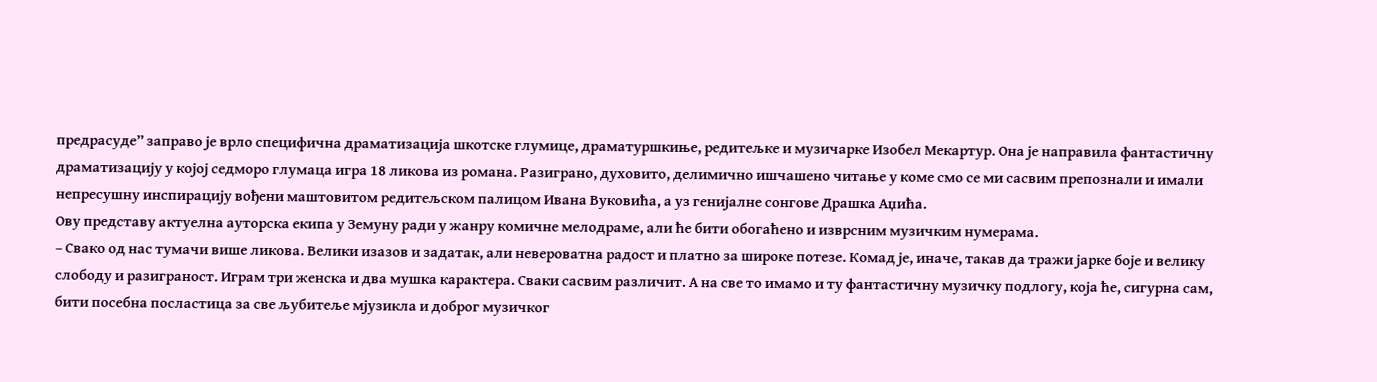предрасуде” заправо је врло специфична драматизација шкотске глумице, драматуршкиње, редитељке и музичарке Изобел Мекартур. Она је направила фантастичну драматизацију у којој седморо глумаца игра 18 ликова из романа. Разиграно, духовито, делимично ишчашено читање у коме смо се ми сасвим препознали и имали непресушну инспирацију вођени маштовитом редитељском палицом Ивана Вуковића, а уз генијалне сонгове Драшка Аџића.
Ову представу актуелна ауторска екипа у Земуну ради у жанру комичне мелодраме, али ће бити обогаћено и изврсним музичким нумерама.
– Свако од нас тумачи више ликова. Велики изазов и задатак, али невероватна радост и платно за широке потезе. Комад је, иначе, такав да тражи јарке боје и велику слободу и разиграност. Играм три женска и два мушка карактера. Сваки сасвим различит. А на све то имамо и ту фантастичну музичку подлогу, која ће, сигурна сам, бити посебна посластица за све љубитеље мјузикла и доброг музичког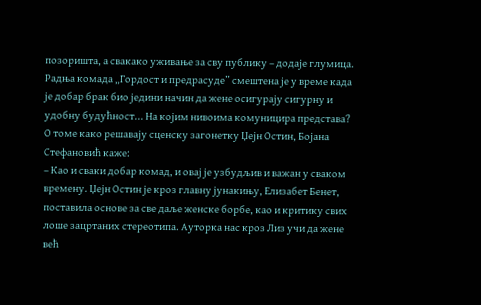позоришта, а свакако уживање за сву публику – додаје глумица.
Радња комада „Гордост и предрасуде” смештена је у време када је добар брак био једини начин да жене осигурају сигурну и удобну будућност... На којим нивоима комуницира представа? О томе како решавају сценску загонетку Џејн Остин, Бојана Стефановић каже:
– Као и сваки добар комад, и овај је узбудљив и важан у сваком времену. Џејн Остин је кроз главну јунакињу, Елизабет Бенет, поставила основе за све даље женске борбе, као и критику свих лоше зацртаних стереотипа. Ауторка нас кроз Лиз учи да жене већ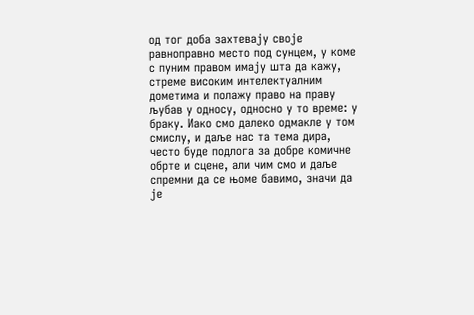од тог доба захтевају своје равноправно место под сунцем, у коме с пуним правом имају шта да кажу, стреме високим интелектуалним дометима и полажу право на праву љубав у односу, односно у то време: у браку. Иако смо далеко одмакле у том смислу, и даље нас та тема дира, често буде подлога за добре комичне обрте и сцене, али чим смо и даље спремни да се њоме бавимо, значи да је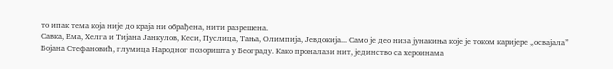то ипак тема која није до краја ни обрађена, нити разрешена.
Савка, Ема, Хелга и Тијана Јанкулов, Кеси, Пуслица, Тања, Олимпија, Јевдокија... Само је део низа јунакиња које је током каријере „освајала” Бојана Стефановић, глумица Народног позоришта у Београду. Како проналази нит, јединство са хероинама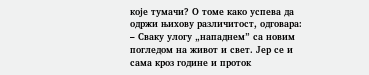које тумачи? О томе како успева да одржи њихову различитост, одговара:
– Сваку улогу „нападнем” са новим погледом на живот и свет. Јер се и сама кроз године и проток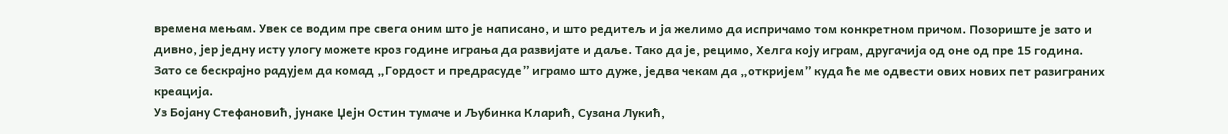времена мењам. Увек се водим пре свега оним што је написано, и што редитељ и ја желимо да испричамо том конкретном причом. Позориште је зато и дивно, јер једну исту улогу можете кроз године играња да развијате и даље. Тако да је, рецимо, Хелга коју играм, другачија од оне од пре 15 година. Зато се бескрајно радујем да комад „Гордост и предрасуде” играмо што дуже, једва чекам да „откријем” куда ће ме одвести ових нових пет разиграних креација.
Уз Бојану Стефановић, јунаке Џејн Остин тумаче и Љубинка Кларић, Сузана Лукић,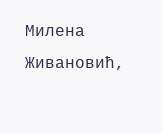Милена Живановић,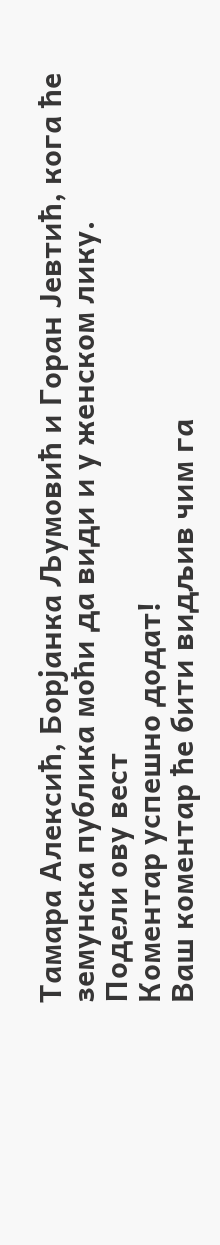Тамара Алексић, Борјанка Љумовић и Горан Јевтић, кога ће земунска публика моћи да види и у женском лику.
Подели ову вест
Комeнтар успeшно додат!
Ваш комeнтар ћe бити видљив чим га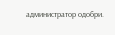администратор одобри.